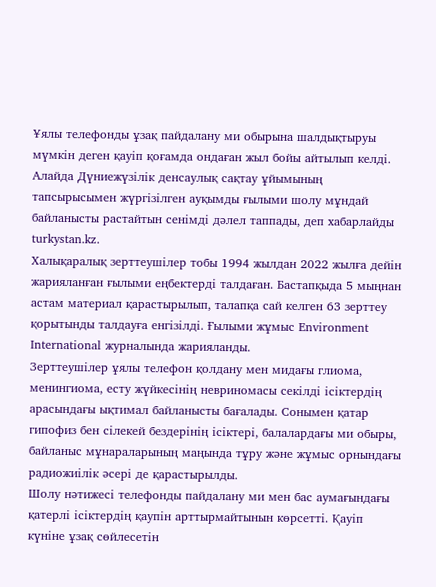Ұялы телефонды ұзақ пайдалану ми обырына шалдықтыруы мүмкін деген қауіп қоғамда ондаған жыл бойы айтылып келді. Алайда Дүниежүзілік денсаулық сақтау ұйымының тапсырысымен жүргізілген ауқымды ғылыми шолу мұндай байланысты растайтын сенімді дәлел таппады, деп хабарлайды turkystan.kz.
Халықаралық зерттеушілер тобы 1994 жылдан 2022 жылға дейін жарияланған ғылыми еңбектерді талдаған. Бастапқыда 5 мыңнан астам материал қарастырылып, талапқа сай келген 63 зерттеу қорытынды талдауға енгізілді. Ғылыми жұмыс Environment International журналында жарияланды.
Зерттеушілер ұялы телефон қолдану мен мидағы глиома, менингиома, есту жүйкесінің невриномасы секілді ісіктердің арасындағы ықтимал байланысты бағалады. Сонымен қатар гипофиз бен сілекей бездерінің ісіктері, балалардағы ми обыры, байланыс мұнараларының маңында тұру және жұмыс орнындағы радиожиілік әсері де қарастырылды.
Шолу нәтижесі телефонды пайдалану ми мен бас аумағындағы қатерлі ісіктердің қаупін арттырмайтынын көрсетті. Қауіп күніне ұзақ сөйлесетін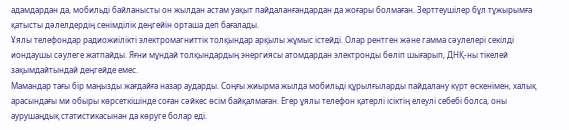адамдардан да, мобильді байланысты он жылдан астам уақыт пайдаланғандардан да жоғары болмаған. Зерттеушілер бұл тұжырымға қатысты дәлелдердің сенімділік деңгейін орташа деп бағалады.
Ұялы телефондар радиожиілікті электромагниттік толқындар арқылы жұмыс істейді. Олар рентген және гамма сәулелері секілді иондаушы сәулеге жатпайды. Яғни мұндай толқындардың энергиясы атомдардан электронды бөліп шығарып, ДНҚ-ны тікелей зақымдайтындай деңгейде емес.
Мамандар тағы бір маңызды жағдайға назар аударды. Соңғы жиырма жылда мобильді құрылғыларды пайдалану күрт өскенімен, халық арасындағы ми обыры көрсеткішінде соған сәйкес өсім байқалмаған. Егер ұялы телефон қатерлі ісіктің елеулі себебі болса, оны аурушаңдық статистикасынан да көруге болар еді.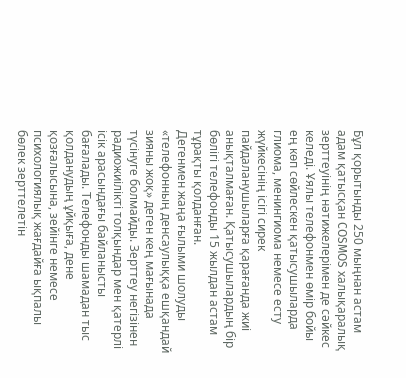Бұл қорытынды 250 мыңнан астам адам қатысқан COSMOS халықаралық зерттеуінің нәтижелерімен де сәйкес келеді. Ұялы телефонмен өмір бойы ең көп сөйлескен қатысушыларда глиома, менингиома немесе есту жүйкесінің ісігі сирек пайдаланушыларға қарағанда жиі анықталмаған. Қатысушылардың бір бөлігі телефонды 15 жылдан астам тұрақты қолданған.
Дегенмен жаңа ғылыми шолуды «телефонның денсаулыққа ешқандай зияны жоқ» деген кең мағынада түсінуге болмайды. Зерттеу негізінен радиожиілікті толқындар мен қатерлі ісік арасындағы байланысты бағалады. Телефонды шамадан тыс қолданудың ұйқыға, дене қозғалысына, зейінге немесе психологиялық жағдайға ықпалы бөлек зерттелетін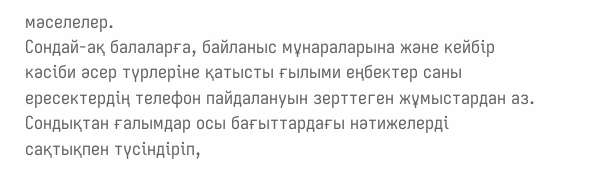мәселелер.
Сондай-ақ балаларға, байланыс мұнараларына және кейбір кәсіби әсер түрлеріне қатысты ғылыми еңбектер саны ересектердің телефон пайдалануын зерттеген жұмыстардан аз. Сондықтан ғалымдар осы бағыттардағы нәтижелерді сақтықпен түсіндіріп,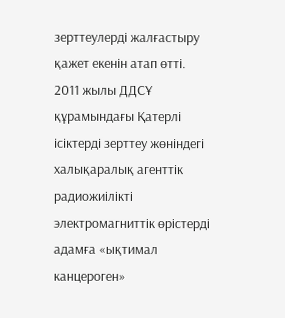зерттеулерді жалғастыру қажет екенін атап өтті.
2011 жылы ДДСҰ құрамындағы Қатерлі ісіктерді зерттеу жөніндегі халықаралық агенттік радиожиілікті электромагниттік өрістерді адамға «ықтимал канцероген»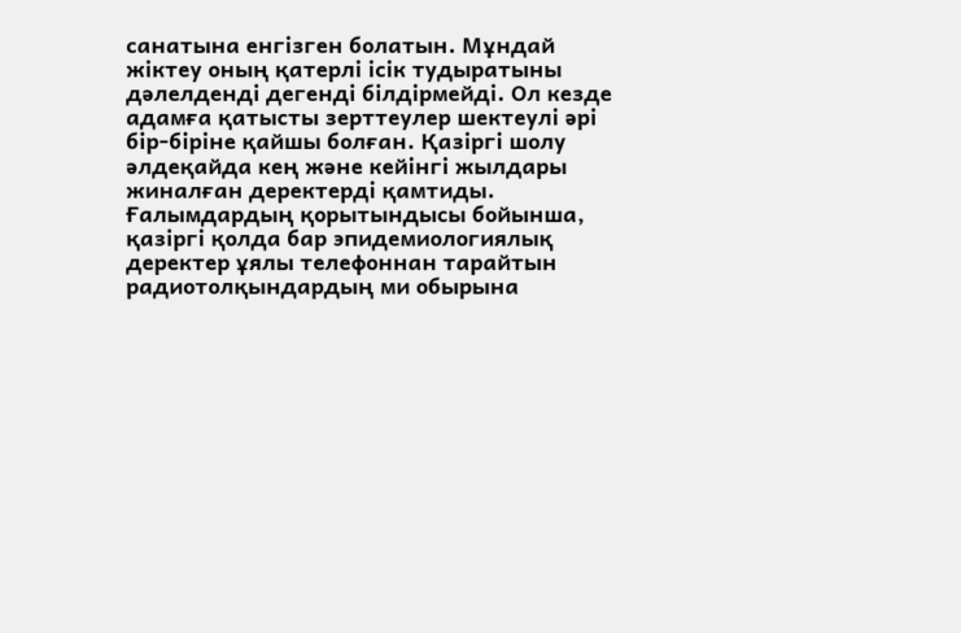санатына енгізген болатын. Мұндай жіктеу оның қатерлі ісік тудыратыны дәлелденді дегенді білдірмейді. Ол кезде адамға қатысты зерттеулер шектеулі әрі бір-біріне қайшы болған. Қазіргі шолу әлдеқайда кең және кейінгі жылдары жиналған деректерді қамтиды.
Ғалымдардың қорытындысы бойынша, қазіргі қолда бар эпидемиологиялық деректер ұялы телефоннан тарайтын радиотолқындардың ми обырына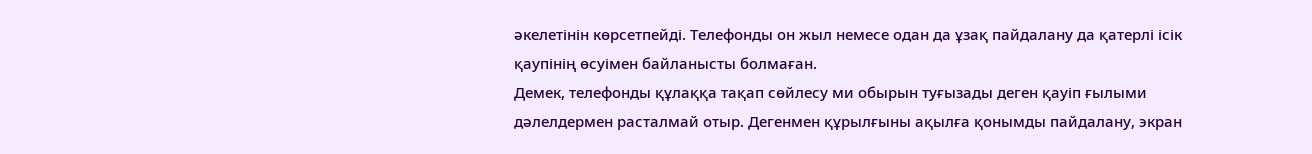әкелетінін көрсетпейді. Телефонды он жыл немесе одан да ұзақ пайдалану да қатерлі ісік қаупінің өсуімен байланысты болмаған.
Демек, телефонды құлаққа тақап сөйлесу ми обырын туғызады деген қауіп ғылыми дәлелдермен расталмай отыр. Дегенмен құрылғыны ақылға қонымды пайдалану, экран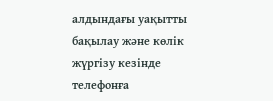алдындағы уақытты бақылау және көлік жүргізу кезінде телефонға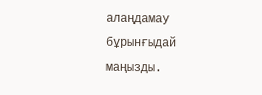алаңдамау бұрынғыдай маңызды.